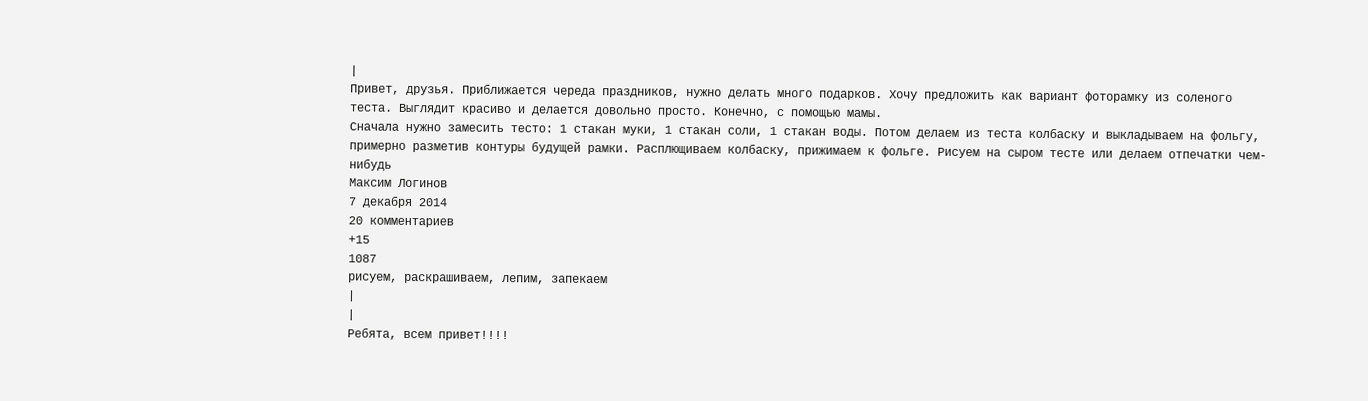|
Привет, друзья. Приближается череда праздников, нужно делать много подарков. Хочу предложить как вариант фоторамку из соленого теста. Выглядит красиво и делается довольно просто. Конечно, с помощью мамы.
Сначала нужно замесить тесто: 1 стакан муки, 1 стакан соли, 1 стакан воды. Потом делаем из теста колбаску и выкладываем на фольгу, примерно разметив контуры будущей рамки. Расплющиваем колбаску, прижимаем к фольге. Рисуем на сыром тесте или делаем отпечатки чем-нибудь
Максим Логинов
7 декабря 2014
20 комментариев
+15
1087
рисуем, раскрашиваем, лепим, запекаем
|
|
Ребята, всем привет!!!!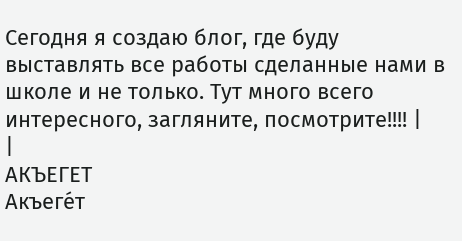Сегодня я создаю блог, где буду выставлять все работы сделанные нами в школе и не только. Тут много всего интересного, загляните, посмотрите!!!! |
|
АКЪЕГЕТ
Акъеге́т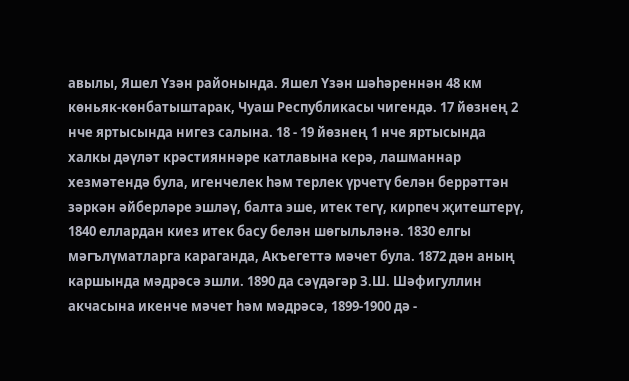авылы, Яшел Үзән районында. Яшел Үзән шәһәреннән 48 км көньяк-көнбатыштарак, Чуаш Республикасы чигендә. 17 йөзнең 2 нче яртысында нигез салына. 18 - 19 йөзнең 1 нче яртысында халкы дәүләт крәстияннәре катлавына керә, лашманнар хезмәтендә була, игенчелек һәм терлек үрчетү белән беррәттән зәркән әйберләре эшләү, балта эше, итек тегү, кирпеч җитештерү, 1840 еллардан киез итек басу белән шөгыльләнә. 1830 елгы мәгълүматларга караганда, Акъегеттә мәчет була. 1872 дән аның каршында мәдрәсә эшли. 1890 да сәүдәгәр З.Ш. Шәфигуллин акчасына икенче мәчет һәм мәдрәсә, 1899-1900 дә -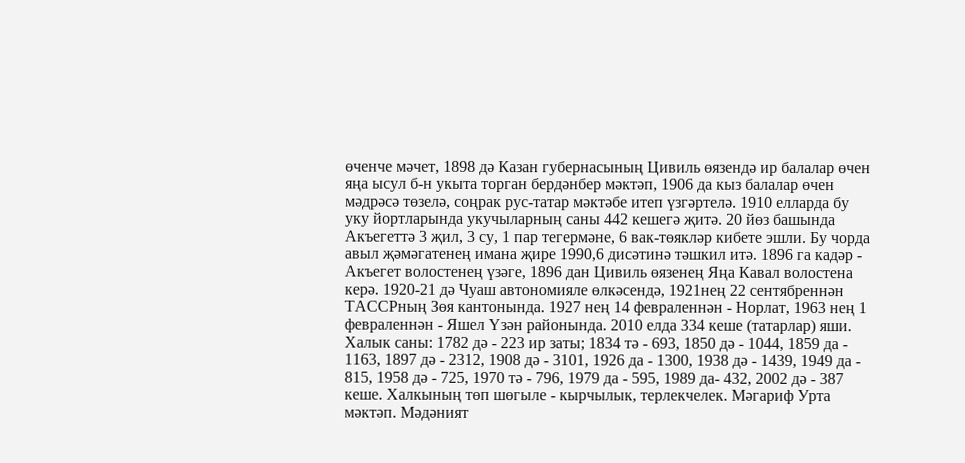өченче мәчет, 1898 дә Казан губернасының Цивиль өязендә ир балалар өчен яңа ысул б-н укыта торган бердәнбер мәктәп, 1906 да кыз балалар өчен мәдрәсә төзелә, соңрак рус-татар мәктәбе итеп үзгәртелә. 1910 елларда бу уку йортларында укучыларның саны 442 кешегә җитә. 20 йөз башында Акъегеттә 3 җил, 3 су, 1 пар тегермәне, 6 вак-төякләр кибете эшли. Бу чорда авыл җәмәгатенең имана җире 1990,6 дисәтинә тәшкил итә. 1896 га кадәр - Акъегет волостенең үзәге, 1896 дан Цивиль өязенең Яңа Кавал волостена керә. 1920-21 дә Чуаш автономияле өлкәсендә, 1921нең 22 сентябреннән ТАССРның Зөя кантонында. 1927 нең 14 февраленнән - Норлат, 1963 нең 1 февраленнән - Яшел Үзән районында. 2010 елда 334 кеше (татарлар) яши. Халык саны: 1782 дә - 223 ир заты; 1834 тә - 693, 1850 дә - 1044, 1859 да - 1163, 1897 дә - 2312, 1908 дә - 3101, 1926 да - 1300, 1938 дә - 1439, 1949 да - 815, 1958 дә - 725, 1970 тә - 796, 1979 да - 595, 1989 да- 432, 2002 дә - 387 кеше. Халкының төп шөгыле - кырчылык, терлекчелек. Мәгариф Урта мәктәп. Мәдәният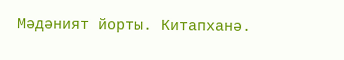Мәдәният йорты. Китапханә.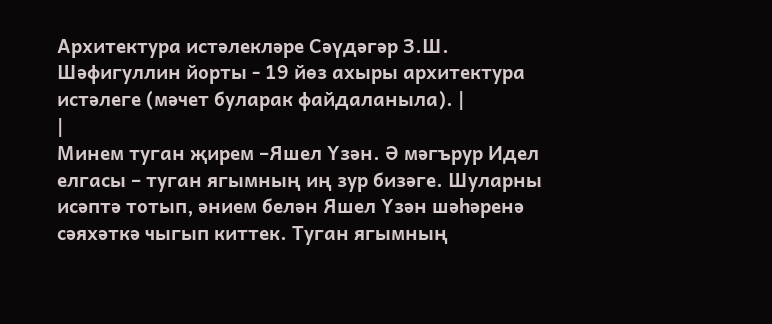Архитектура истәлекләре Сәүдәгәр З.Ш. Шәфигуллин йорты - 19 йөз ахыры архитектура истәлеге (мәчет буларак файдаланыла). |
|
Минем туган җирем –Яшел Үзән. Ә мәгърур Идел елгасы – туган ягымның иң зур бизәге. Шуларны исәптә тотып, әнием белән Яшел Үзән шәһәренә сәяхәткә чыгып киттек. Туган ягымның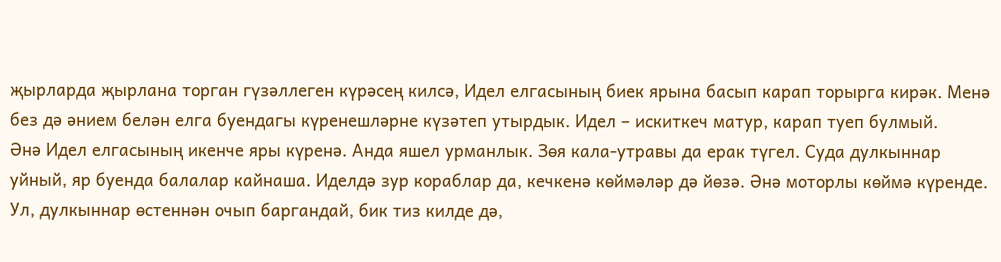җырларда җырлана торган гүзәллеген күрәсең килсә, Идел елгасының биек ярына басып карап торырга кирәк. Менә без дә әнием белән елга буендагы күренешләрне күзәтеп утырдык. Идел – искиткеч матур, карап туеп булмый.
Әнә Идел елгасының икенче яры күренә. Анда яшел урманлык. Зөя кала-утравы да ерак түгел. Суда дулкыннар уйный, яр буенда балалар кайнаша. Иделдә зур кораблар да, кечкенә көймәләр дә йөзә. Әнә моторлы көймә күренде. Ул, дулкыннар өстеннән очып баргандай, бик тиз килде дә,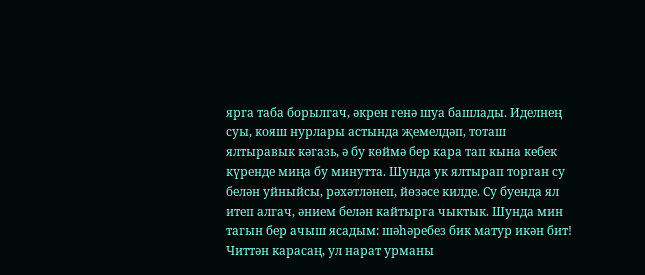ярга таба борылгач, әкрен генә шуа башлады. Иделнең суы, кояш нурлары астында җемелдәп, тоташ ялтыравык кәгазь, ә бу көймә бер кара тап кына кебек күренде миңа бу минутта. Шунда ук ялтырап торган су белән уйныйсы, рәхәтләнеп, йөзәсе килде. Су буенда ял итеп алгач, әнием белән кайтырга чыктык. Шунда мин тагын бер ачыш ясадым: шәһәребез бик матур икән бит! Читтән карасаң, ул нарат урманы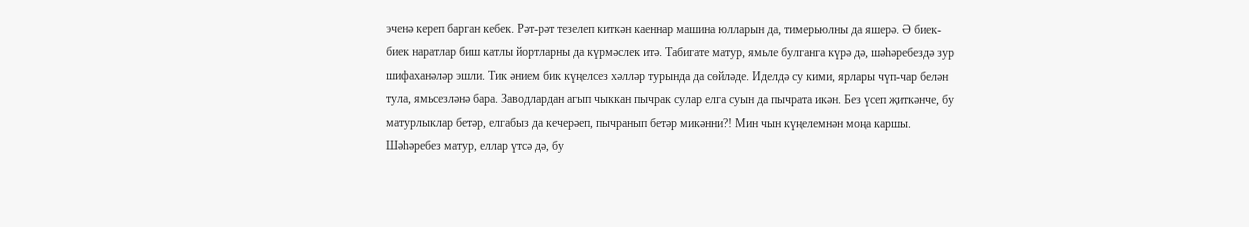эченә кереп барган кебек. Рәт-рәт тезелеп киткән каеннар машина юлларын да, тимерьюлны да яшерә. Ә биек-биек наратлар биш катлы йортларны да күрмәслек итә. Табигате матур, ямьле булганга күрә дә, шәһәребездә зур шифаханәләр эшли. Тик әнием бик күңелсез хәлләр турында да сөйләде. Иделдә су кими, ярлары чүп-чар белән тула, ямьсезләнә бара. Заводлардан агып чыккан пычрак сулар елга суын да пычрата икән. Без үсеп җиткәнче, бу матурлыклар бетәр, елгабыз да кечерәеп, пычранып бетәр микәнни?! Мин чын күңелемнән моңа каршы. Шәһәребез матур, еллар үтсә дә, бу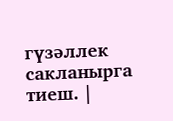гүзәллек сакланырга тиеш. |